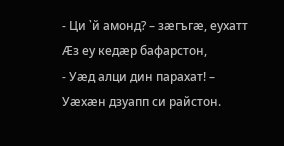- Ци ᾿й амонд? – зæгъгæ, еухатт
Æз еу кедæр бафарстон,
- Уæд алци дин парахат! –
Уæхæн дзуапп си райстон.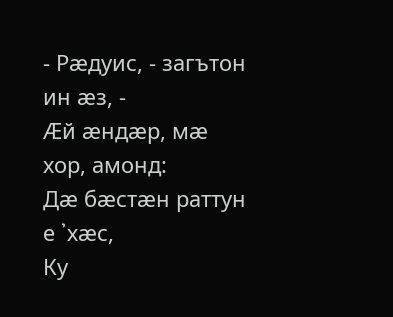- Рæдуис, - загътон ин æз, -
Æй æндæр, мæ хор, амонд:
Дæ бæстæн раттун е ᾿хæс,
Ку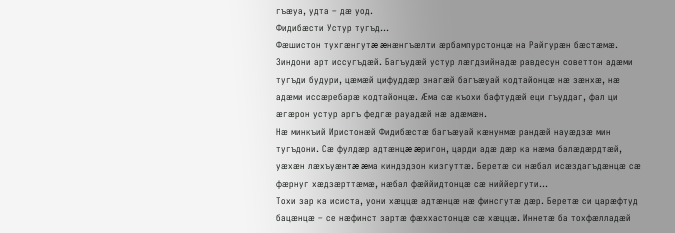гъæуа, удта – дæ уод.
Фидибæсти Устур тугъд…
Фæшистон тухгæнгутæ æнæнгъæлти æрбампурстонцæ на Райгурæн бæстæмæ. Зиндони арт иссугъдæй. Багъудæй устур лæгдзийнадæ равдесун советтон адæми тугъди будури, цæмæй цифуддæр знагæй багъæуай кодтайонцæ нæ зæнхæ, нæ адæми иссæребарæ кодтайонцæ. Æма сæ къохи бафтудæй еци гъуддаг, фал ци æгæрон устур аргъ федгæ рауадæй нæ адæмæн.
Нæ минкъий Иристонæй Фидибæстæ багъæуай кæнунмæ рандæй науæдзæ мин тугъдони. Сæ фулдæр адтæнцæ æригон, царди адæ дæр ка нæма балæдæрдтæй, уæхæн лæхъуæнтæ æма киндздзон кизгуттæ. Беретæ си нæбал исæздагъдæнцæ сæ фæрнуг хæдзæрттæмæ, нæбал фæййидтонцæ сæ ниййергути…
Тохи зар ка исиста, уони хæццæ адтæнцæ нæ финсгутæ дæр. Беретæ си царæфтуд бацæнцæ – се нæфинст зартæ фæххастонцæ сæ хæццæ. Иннетæ ба тохфæлладæй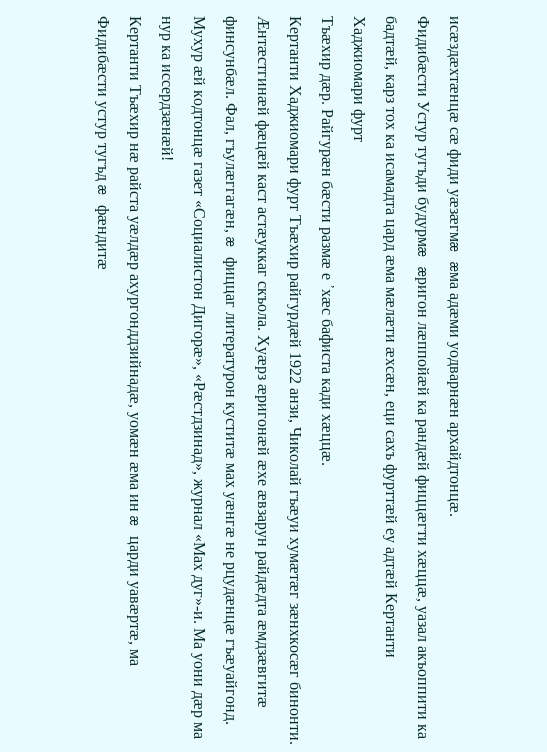исæздæхтæнцæ сæ фиди уæзæгмæ æма адæми уодварнæн архайдтонцæ.
Фидибæсти Устур тугъди будурмæ æригон лæппойæй ка рандæй фиццæгти хæццæ, уазал акъоппити ка бадтæй, карз тох ка исамадта цард æма мæлæти æхсæн, еци сахъ фурттæй еу адтæй Кертанти Хаджиомари фурт
Тъæхир дæр. Райгурæн бæсти размæ е ᾿хæс бафиста кади хæццæ.
Кертанти Хаджиомари фурт Тъæхир райгурдæй 1922 анзи, Чиколай гъæуи хумæтæг зæнхкосæг бинонти. Æнтæстгинæй фæцæй каст астæуккаг скъола. Хуæрз æригонæй æхе æвзарун райдæдта æмдзæвгитæ финсунбæл. Фал, гъулæггагæн, æ фиццаг литературон куститæ мах уæнгæ не рцудæнцæ гъæуайгонд. Мухур æй кодтонцæ газет «Социалистон Дигорæ», «Рæстдзинад», журнал «Мах дуг»-и. Ма уони дæр ма нур ка иссердзæнæй!
Кертанти Тъæхир нæ райста уæлдæр ахургонддзийнадæ, уомæн æма ин æ царди уавæртæ, ма Фидибæсти устур тугъд æ фæндитæ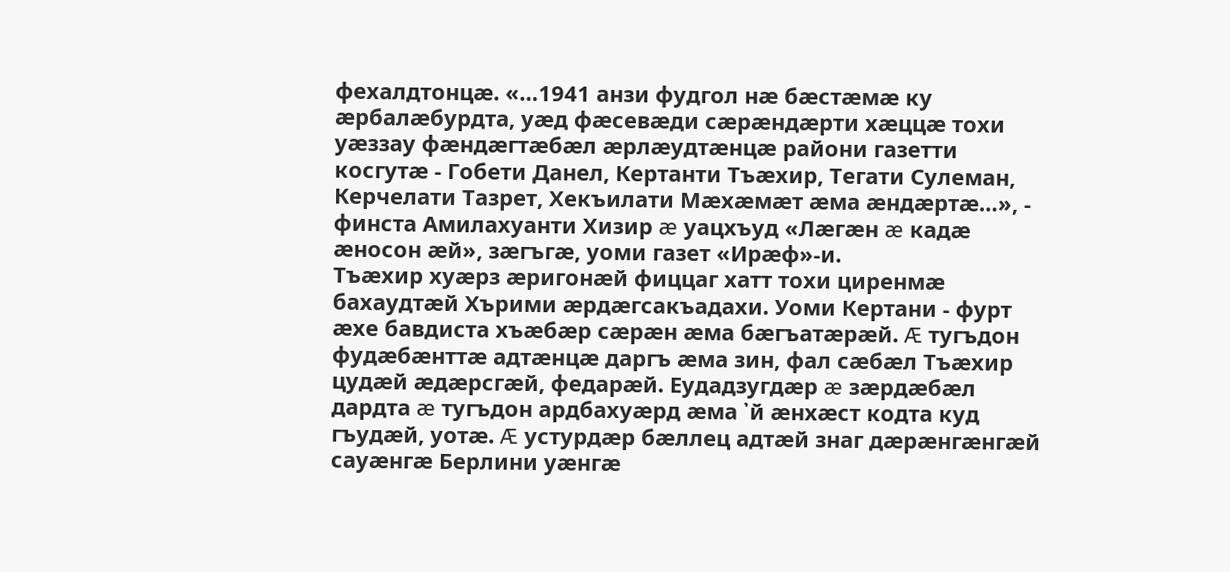фехалдтонцæ. «…1941 анзи фудгол нæ бæстæмæ ку æрбалæбурдта, уæд фæсевæди сæрæндæрти хæццæ тохи уæззау фæндæгтæбæл æрлæудтæнцæ райони газетти косгутæ - Гобети Данел, Кертанти Тъæхир, Тегати Сулеман, Керчелати Тазрет, Хекъилати Мæхæмæт æма æндæртæ…», - финста Амилахуанти Хизир æ уацхъуд «Лæгæн æ кадæ æносон æй», зæгъгæ, уоми газет «Ирæф»-и.
Тъæхир хуæрз æригонæй фиццаг хатт тохи циренмæ бахаудтæй Хърими æрдæгсакъадахи. Уоми Кертани - фурт æхе бавдиста хъæбæр сæрæн æма бæгъатæрæй. Æ тугъдон фудæбæнттæ адтæнцæ даргъ æма зин, фал сæбæл Тъæхир цудæй æдæрсгæй, федарæй. Еудадзугдæр æ зæрдæбæл дардта æ тугъдон ардбахуæрд æма ᾿й æнхæст кодта куд гъудæй, уотæ. Æ устурдæр бæллец адтæй знаг дæрæнгæнгæй сауæнгæ Берлини уæнгæ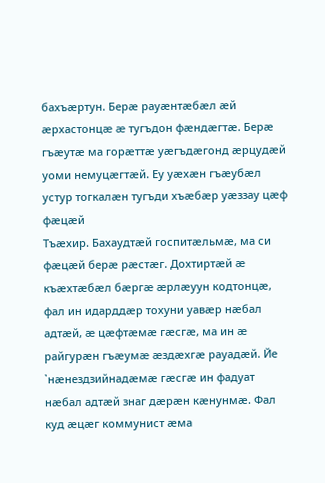бахъæртун. Берæ рауæнтæбæл æй æрхастонцæ æ тугъдон фæндæгтæ. Берæ гъæутæ ма горæттæ уæгъдæгонд æрцудæй уоми немуцæгтæй. Еу уæхæн гъæубæл устур тогкалæн тугъди хъæбæр уæззау цæф фæцæй
Тъæхир. Бахаудтæй госпитæльмæ, ма си фæцæй берæ рæстæг. Дохтиртæй æ къæхтæбæл бæргæ æрлæуун кодтонцæ, фал ин идарддæр тохуни уавæр нæбал адтæй, æ цæфтæмæ гæсгæ, ма ин æ райгурæн гъæумæ æздæхгæ рауадæй. Йе ᾿нæнездзийнадæмæ гæсгæ ин фадуат нæбал адтæй знаг дæрæн кæнунмæ. Фал куд æцæг коммунист æма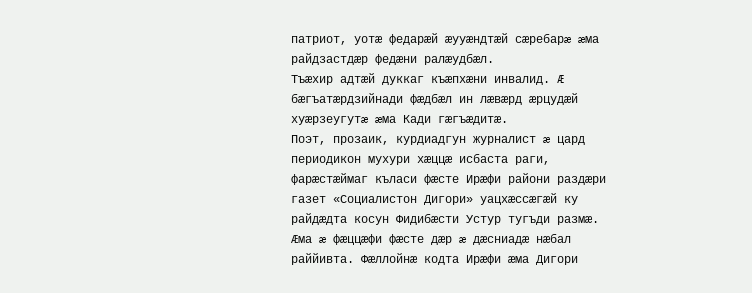патриот, уотæ федарæй æууæндтæй сæребарæ æма райдзастдæр федæни ралæудбæл.
Тъæхир адтæй дуккаг къæпхæни инвалид. Æ бæгъатæрдзийнади фæдбæл ин лæвæрд æрцудæй хуæрзеугутæ æма Кади гæгъæдитæ.
Поэт, прозаик, курдиадгун журналист æ цард периодикон мухури хæццæ исбаста раги, фарæстæймаг къласи фæсте Ирæфи райони раздæри газет «Социалистон Дигори» уацхæссæгæй ку райдæдта косун Фидибæсти Устур тугъди размæ. Æма æ фæццæфи фæсте дæр æ дæсниадæ нæбал раййивта. Фæллойнæ кодта Ирæфи æма Дигори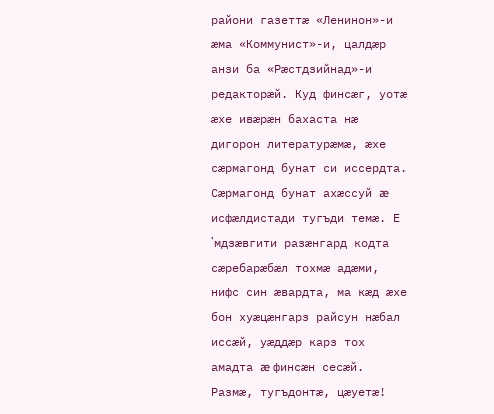райони газеттæ «Ленинон»-и æма «Коммунист»-и, цалдæр анзи ба «Рæстдзийнад»-и редакторæй. Куд финсæг, уотæ æхе ивæрæн бахаста нæ дигорон литературæмæ, æхе сæрмагонд бунат си иссердта. Сæрмагонд бунат ахæссуй æ исфæлдистади тугъди темæ. Е ᾿мдзæвгити разæнгард кодта сæребарæбæл тохмæ адæми, нифс син æвардта, ма кæд æхе бон хуæцæнгарз райсун нæбал иссæй, уæддæр карз тох амадта æ финсæн сесæй.
Размæ, тугъдонтæ, цæуетæ!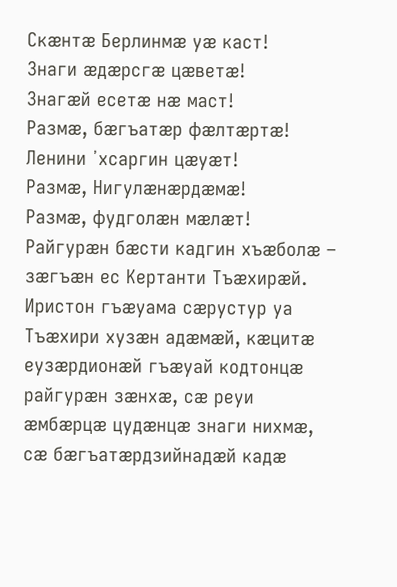Скæнтæ Берлинмæ уæ каст!
Знаги æдæрсгæ цæветæ!
Знагæй есетæ нæ маст!
Размæ, бæгъатæр фæлтæртæ!
Ленини ᾿хсаргин цæуæт!
Размæ, Нигулæнæрдæмæ!
Размæ, фудголæн мæлæт!
Райгурæн бæсти кадгин хъæболæ – зæгъæн ес Кертанти Тъæхирæй. Иристон гъæуама сæрустур уа Тъæхири хузæн адæмæй, кæцитæ еузæрдионæй гъæуай кодтонцæ райгурæн зæнхæ, сæ реуи æмбæрцæ цудæнцæ знаги нихмæ, сæ бæгъатæрдзийнадæй кадæ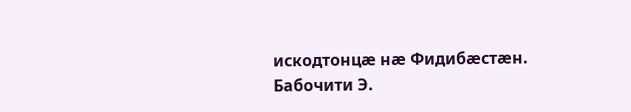искодтонцæ нæ Фидибæстæн.
Бабочити Э.